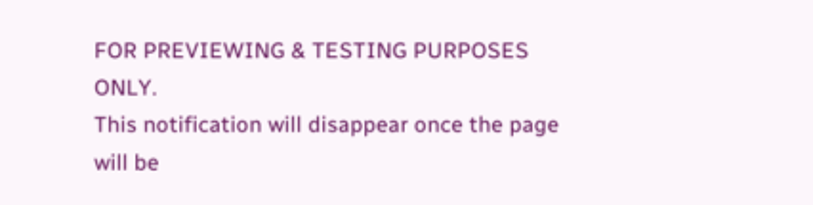FOR PREVIEWING & TESTING PURPOSES ONLY.
This notification will disappear once the page will be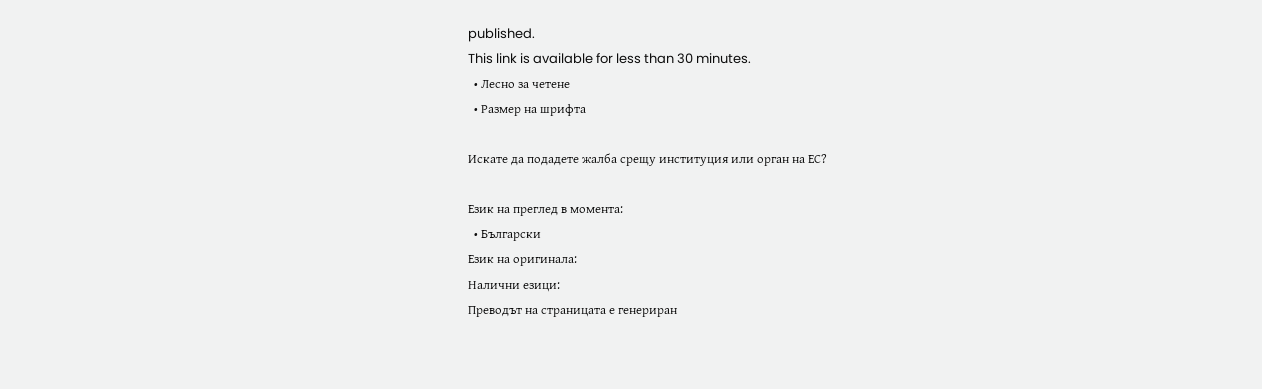published.
This link is available for less than 30 minutes.
  • Лесно за четене
  • Размер на шрифта

Искате да подадете жалба срещу институция или орган на ЕС?

Език на преглед в момента:
  • Български
Език на оригинала:
Налични езици:
Преводът на страницата е генериран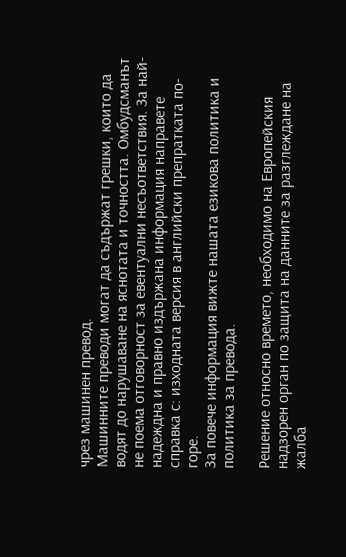чрез машинен превод.
Машинните преводи могат да съдържат грешки, които да водят до нарушаване на яснотата и точността. Омбудсманът не поема отговорност за евентуални несъответствия. За най-надеждна и правно издържана информация направете справка с: изходната версия в английски препратката по-горе.
За повече информация вижте нашата езикова политика и политика за превода.

Решение относно времето, необходимо на Европейския надзорен орган по защита на данните за разглеждане на жалба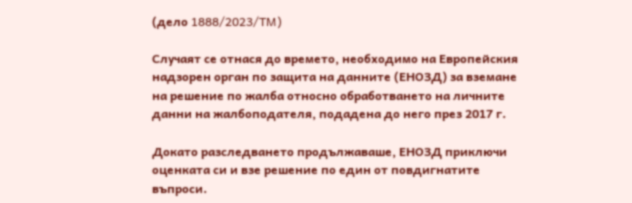(дело 1888/2023/TM)

Случаят се отнася до времето, необходимо на Европейския надзорен орган по защита на данните (ЕНОЗД) за вземане на решение по жалба относно обработването на личните данни на жалбоподателя, подадена до него през 2017 г.

Докато разследването продължаваше, ЕНОЗД приключи оценката си и взе решение по един от повдигнатите въпроси.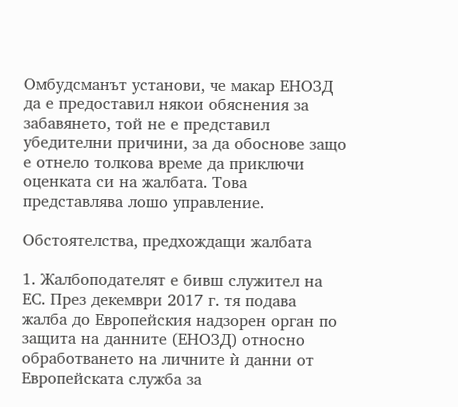Омбудсманът установи, че макар ЕНОЗД да е предоставил някои обяснения за забавянето, той не е представил убедителни причини, за да обоснове защо е отнело толкова време да приключи оценката си на жалбата. Това представлява лошо управление.

Обстоятелства, предхождащи жалбата

1. Жалбоподателят е бивш служител на ЕС. През декември 2017 г. тя подава жалба до Европейския надзорен орган по защита на данните (ЕНОЗД) относно обработването на личните ѝ данни от Европейската служба за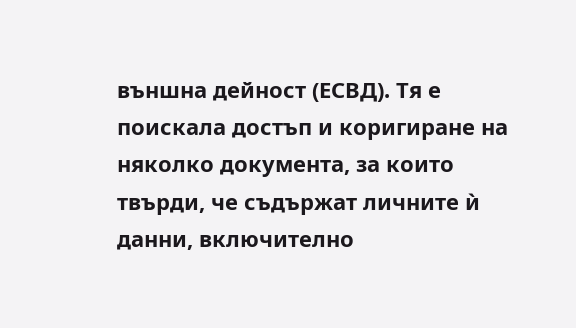външна дейност (ЕСВД). Тя е поискала достъп и коригиране на няколко документа, за които твърди, че съдържат личните ѝ данни, включително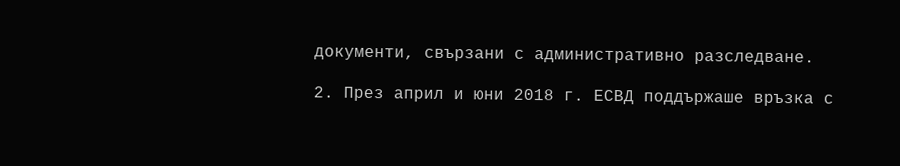документи, свързани с административно разследване.

2. През април и юни 2018 г. ЕСВД поддържаше връзка с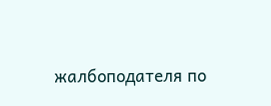жалбоподателя по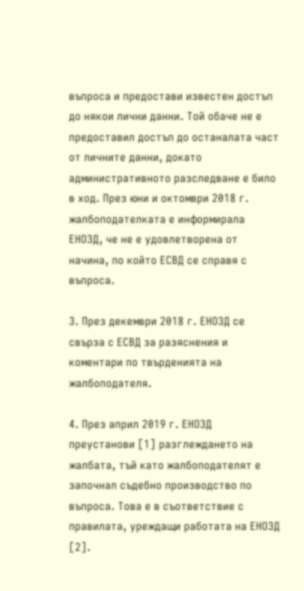въпроса и предостави известен достъп до някои лични данни. Той обаче не е предоставил достъп до останалата част от личните данни, докато административното разследване е било в ход. През юни и октомври 2018 г. жалбоподателката е информирала ЕНОЗД, че не е удовлетворена от начина, по който ЕСВД се справя с въпроса.

3. През декември 2018 г. ЕНОЗД се свърза с ЕСВД за разяснения и коментари по твърденията на жалбоподателя.

4. През април 2019 г. ЕНОЗД преустанови [1] разглеждането на жалбата, тъй като жалбоподателят е започнал съдебно производство по въпроса. Това е в съответствие с правилата, уреждащи работата на ЕНОЗД [2].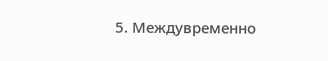5. Междувременно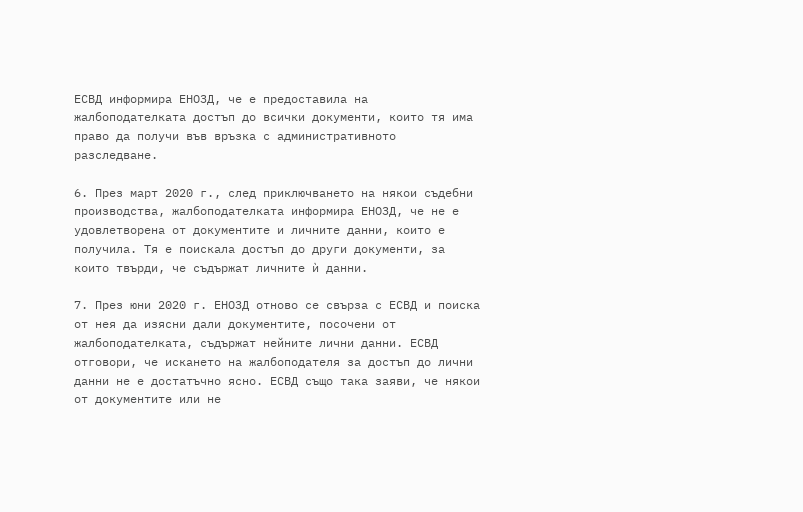ЕСВД информира ЕНОЗД, че е предоставила на жалбоподателката достъп до всички документи, които тя има право да получи във връзка с административното разследване.

6. През март 2020 г., след приключването на някои съдебни производства, жалбоподателката информира ЕНОЗД, че не е удовлетворена от документите и личните данни, които е получила. Тя е поискала достъп до други документи, за които твърди, че съдържат личните ѝ данни.

7. През юни 2020 г. ЕНОЗД отново се свърза с ЕСВД и поиска от нея да изясни дали документите, посочени от жалбоподателката, съдържат нейните лични данни. ЕСВД отговори, че искането на жалбоподателя за достъп до лични данни не е достатъчно ясно. ЕСВД също така заяви, че някои от документите или не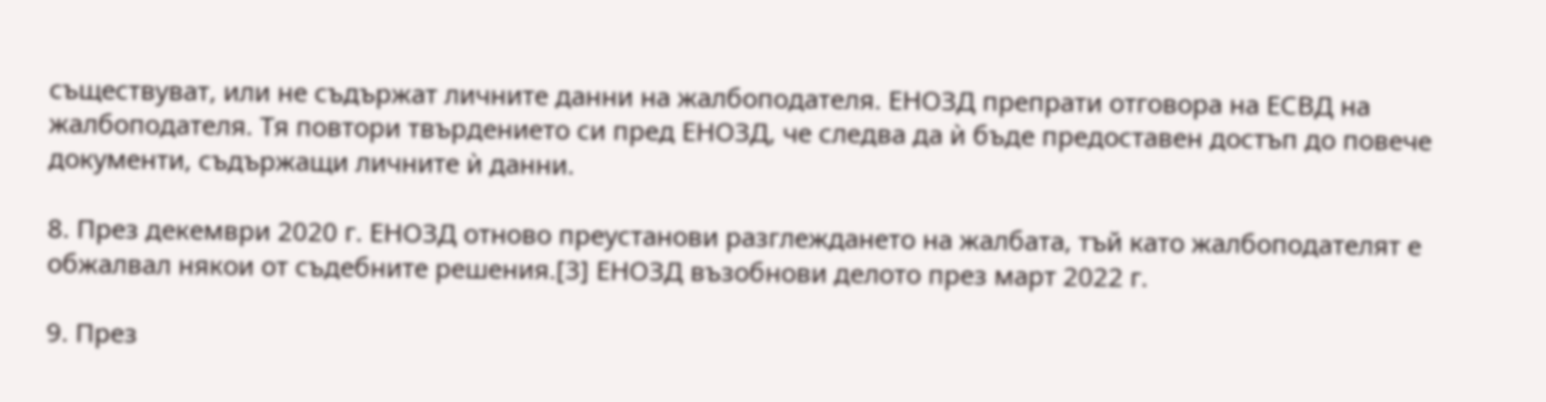съществуват, или не съдържат личните данни на жалбоподателя. ЕНОЗД препрати отговора на ЕСВД на жалбоподателя. Тя повтори твърдението си пред ЕНОЗД, че следва да ѝ бъде предоставен достъп до повече документи, съдържащи личните ѝ данни.

8. През декември 2020 г. ЕНОЗД отново преустанови разглеждането на жалбата, тъй като жалбоподателят е обжалвал някои от съдебните решения.[3] ЕНОЗД възобнови делото през март 2022 г.

9. През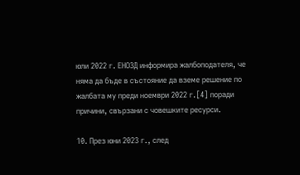юли 2022 г. ЕНОЗД информира жалбоподателя, че няма да бъде в състояние да вземе решение по жалбата му преди ноември 2022 г.[4] поради причини, свързани с човешките ресурси.

10. През юни 2023 г., след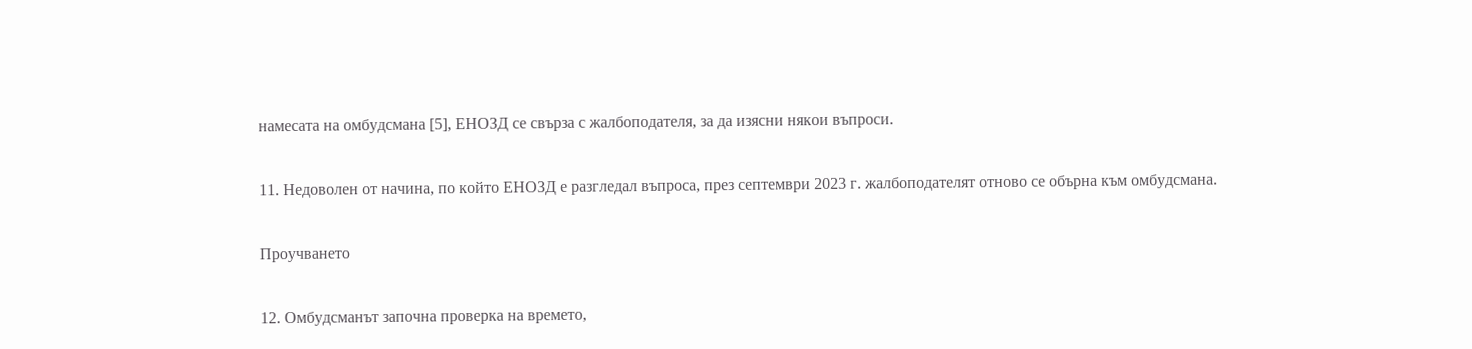намесата на омбудсмана [5], ЕНОЗД се свърза с жалбоподателя, за да изясни някои въпроси.

11. Недоволен от начина, по който ЕНОЗД е разгледал въпроса, през септември 2023 г. жалбоподателят отново се обърна към омбудсмана.

Проучването

12. Омбудсманът започна проверка на времето,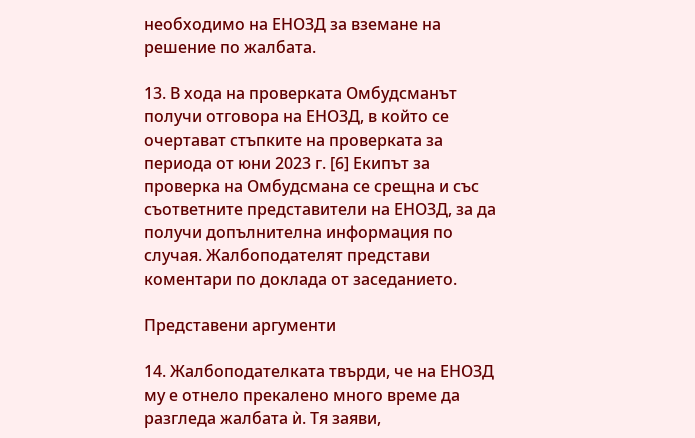необходимо на ЕНОЗД за вземане на решение по жалбата.

13. В хода на проверката Омбудсманът получи отговора на ЕНОЗД, в който се очертават стъпките на проверката за периода от юни 2023 г. [6] Екипът за проверка на Омбудсмана се срещна и със съответните представители на ЕНОЗД, за да получи допълнителна информация по случая. Жалбоподателят представи коментари по доклада от заседанието.

Представени аргументи

14. Жалбоподателката твърди, че на ЕНОЗД му е отнело прекалено много време да разгледа жалбата ѝ. Тя заяви,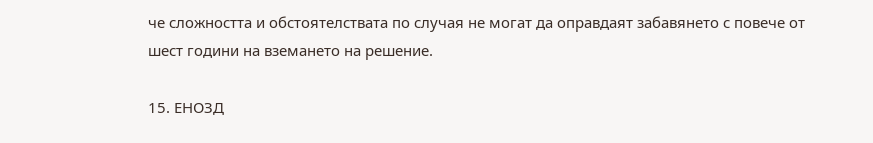че сложността и обстоятелствата по случая не могат да оправдаят забавянето с повече от шест години на вземането на решение.

15. ЕНОЗД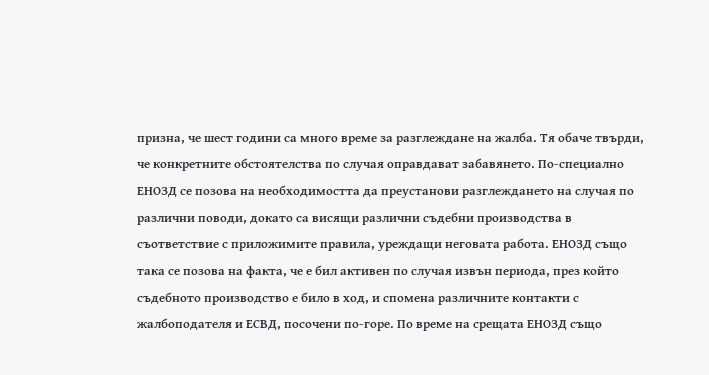призна, че шест години са много време за разглеждане на жалба. Тя обаче твърди, че конкретните обстоятелства по случая оправдават забавянето. По-специално ЕНОЗД се позова на необходимостта да преустанови разглеждането на случая по различни поводи, докато са висящи различни съдебни производства в съответствие с приложимите правила, уреждащи неговата работа. ЕНОЗД също така се позова на факта, че е бил активен по случая извън периода, през който съдебното производство е било в ход, и спомена различните контакти с жалбоподателя и ЕСВД, посочени по-горе. По време на срещата ЕНОЗД също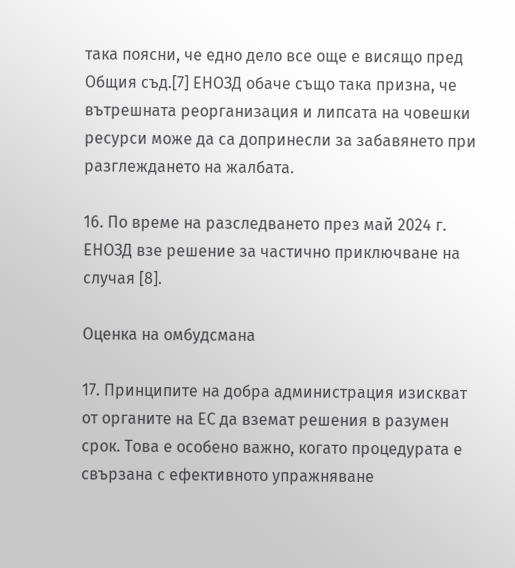така поясни, че едно дело все още е висящо пред Общия съд.[7] ЕНОЗД обаче също така призна, че вътрешната реорганизация и липсата на човешки ресурси може да са допринесли за забавянето при разглеждането на жалбата.

16. По време на разследването през май 2024 г. ЕНОЗД взе решение за частично приключване на случая [8].

Оценка на омбудсмана

17. Принципите на добра администрация изискват от органите на ЕС да вземат решения в разумен срок. Това е особено важно, когато процедурата е свързана с ефективното упражняване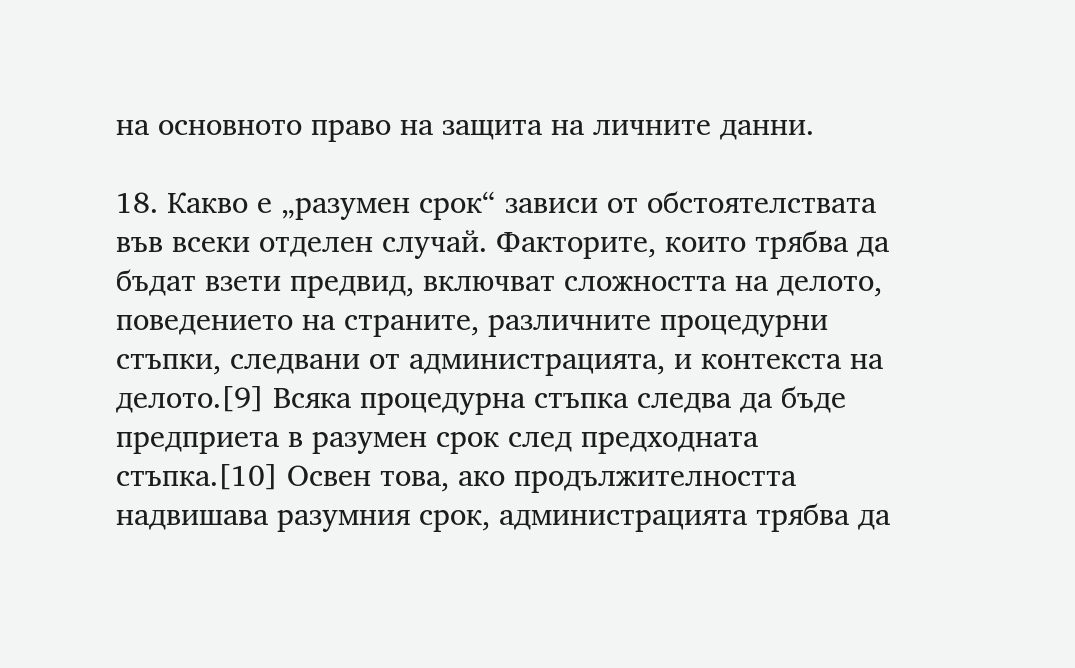на основното право на защита на личните данни.

18. Какво е „разумен срок“ зависи от обстоятелствата във всеки отделен случай. Факторите, които трябва да бъдат взети предвид, включват сложността на делото, поведението на страните, различните процедурни стъпки, следвани от администрацията, и контекста на делото.[9] Всяка процедурна стъпка следва да бъде предприета в разумен срок след предходната стъпка.[10] Освен това, ако продължителността надвишава разумния срок, администрацията трябва да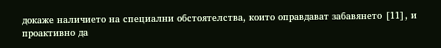докаже наличието на специални обстоятелства, които оправдават забавянето [11], и проактивно да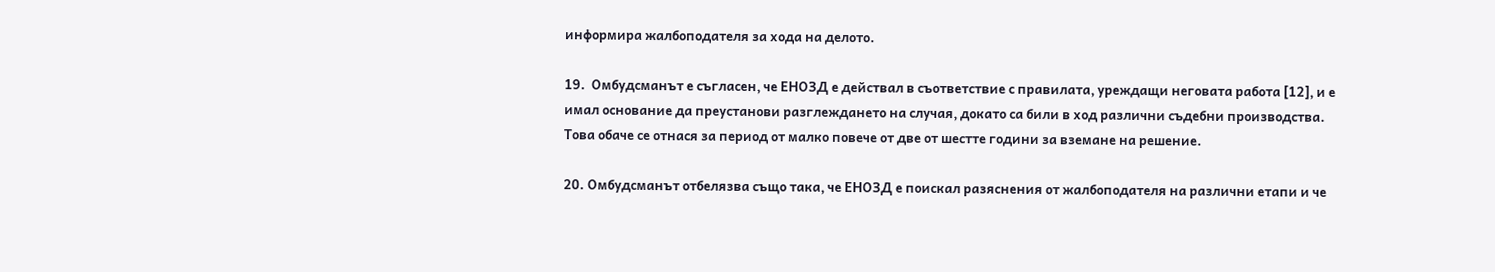информира жалбоподателя за хода на делото.

19.  Омбудсманът е съгласен, че ЕНОЗД е действал в съответствие с правилата, уреждащи неговата работа [12], и е имал основание да преустанови разглеждането на случая, докато са били в ход различни съдебни производства. Това обаче се отнася за период от малко повече от две от шестте години за вземане на решение.

20. Омбудсманът отбелязва също така, че ЕНОЗД е поискал разяснения от жалбоподателя на различни етапи и че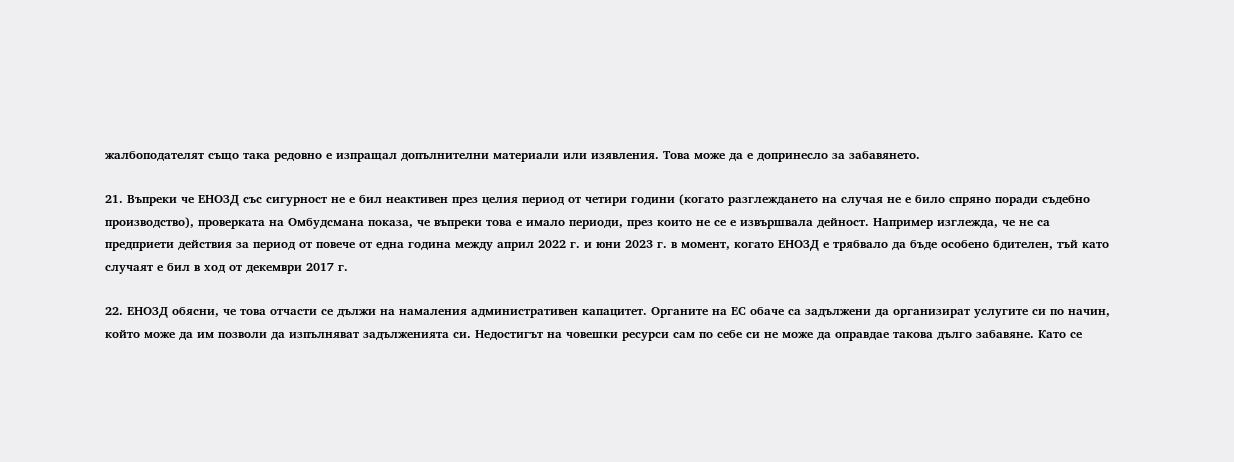жалбоподателят също така редовно е изпращал допълнителни материали или изявления. Това може да е допринесло за забавянето.

21. Въпреки че ЕНОЗД със сигурност не е бил неактивен през целия период от четири години (когато разглеждането на случая не е било спряно поради съдебно производство), проверката на Омбудсмана показа, че въпреки това е имало периоди, през които не се е извършвала дейност. Например изглежда, че не са предприети действия за период от повече от една година между април 2022 г. и юни 2023 г. в момент, когато ЕНОЗД е трябвало да бъде особено бдителен, тъй като случаят е бил в ход от декември 2017 г.

22. ЕНОЗД обясни, че това отчасти се дължи на намаления административен капацитет. Органите на ЕС обаче са задължени да организират услугите си по начин, който може да им позволи да изпълняват задълженията си. Недостигът на човешки ресурси сам по себе си не може да оправдае такова дълго забавяне. Като се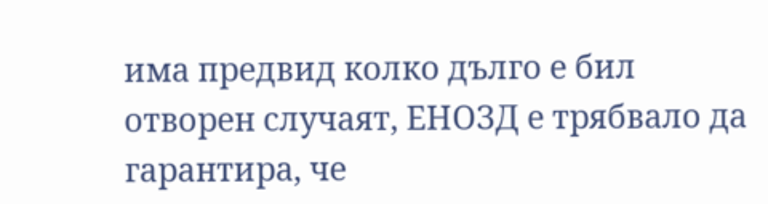има предвид колко дълго е бил отворен случаят, ЕНОЗД е трябвало да гарантира, че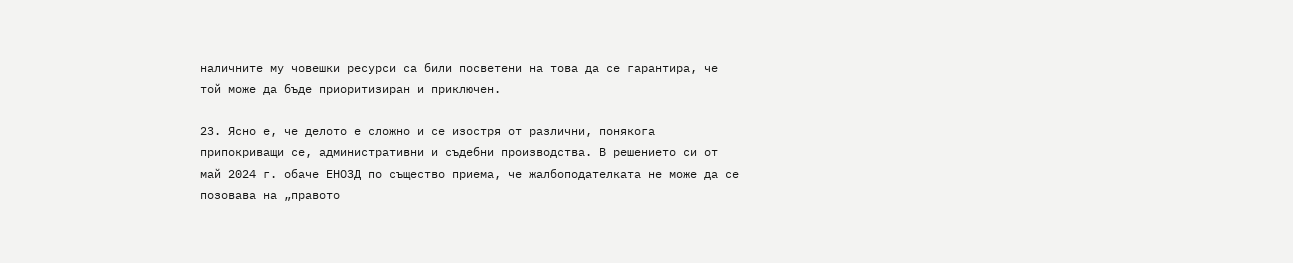наличните му човешки ресурси са били посветени на това да се гарантира, че той може да бъде приоритизиран и приключен.

23. Ясно е, че делото е сложно и се изостря от различни, понякога припокриващи се, административни и съдебни производства. В решението си от май 2024 г. обаче ЕНОЗД по същество приема, че жалбоподателката не може да се позовава на „правото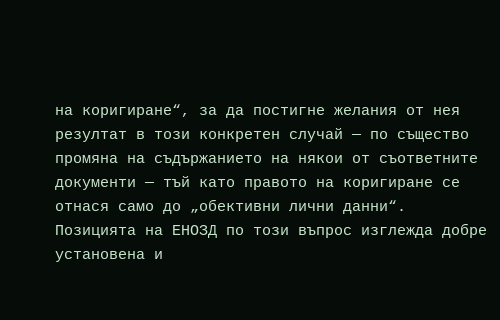на коригиране“, за да постигне желания от нея резултат в този конкретен случай — по същество промяна на съдържанието на някои от съответните документи — тъй като правото на коригиране се отнася само до „обективни лични данни“. Позицията на ЕНОЗД по този въпрос изглежда добре установена и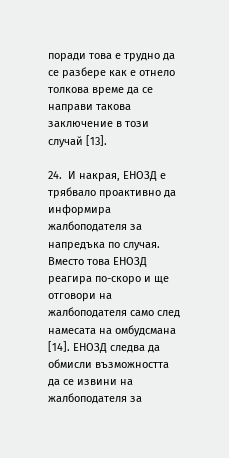поради това е трудно да се разбере как е отнело толкова време да се направи такова заключение в този случай [13].

24.  И накрая, ЕНОЗД е трябвало проактивно да информира жалбоподателя за напредъка по случая. Вместо това ЕНОЗД реагира по-скоро и ще отговори на жалбоподателя само след намесата на омбудсмана [14]. ЕНОЗД следва да обмисли възможността да се извини на жалбоподателя за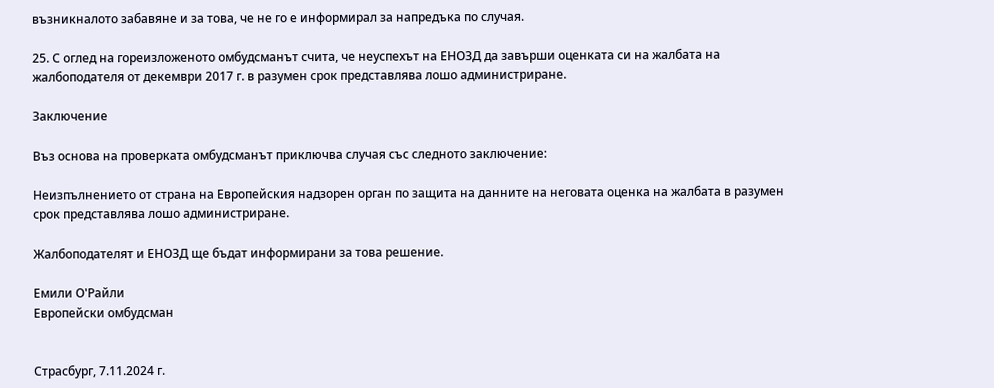възникналото забавяне и за това, че не го е информирал за напредъка по случая.

25. С оглед на гореизложеното омбудсманът счита, че неуспехът на ЕНОЗД да завърши оценката си на жалбата на жалбоподателя от декември 2017 г. в разумен срок представлява лошо администриране.

Заключение

Въз основа на проверката омбудсманът приключва случая със следното заключение:

Неизпълнението от страна на Европейския надзорен орган по защита на данните на неговата оценка на жалбата в разумен срок представлява лошо администриране.

Жалбоподателят и ЕНОЗД ще бъдат информирани за това решение.

Емили О'Райли
Европейски омбудсман


Страсбург, 7.11.2024 г.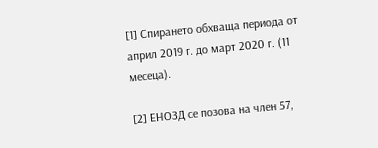[1] Спирането обхваща периода от април 2019 г. до март 2020 г. (11 месеца).

[2] ЕНОЗД се позова на член 57,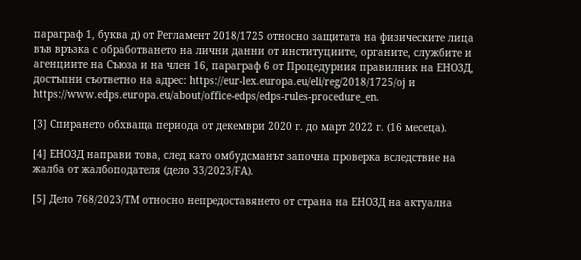параграф 1, буква д) от Регламент 2018/1725 относно защитата на физическите лица във връзка с обработването на лични данни от институциите, органите, службите и агенциите на Съюза и на член 16, параграф 6 от Процедурния правилник на ЕНОЗД, достъпни съответно на адрес: https://eur-lex.europa.eu/eli/reg/2018/1725/oj и https://www.edps.europa.eu/about/office-edps/edps-rules-procedure_en.

[3] Спирането обхваща периода от декември 2020 г. до март 2022 г. (16 месеца).

[4] ЕНОЗД направи това, след като омбудсманът започна проверка вследствие на жалба от жалбоподателя (дело 33/2023/FA).

[5] Дело 768/2023/TM относно непредоставянето от страна на ЕНОЗД на актуална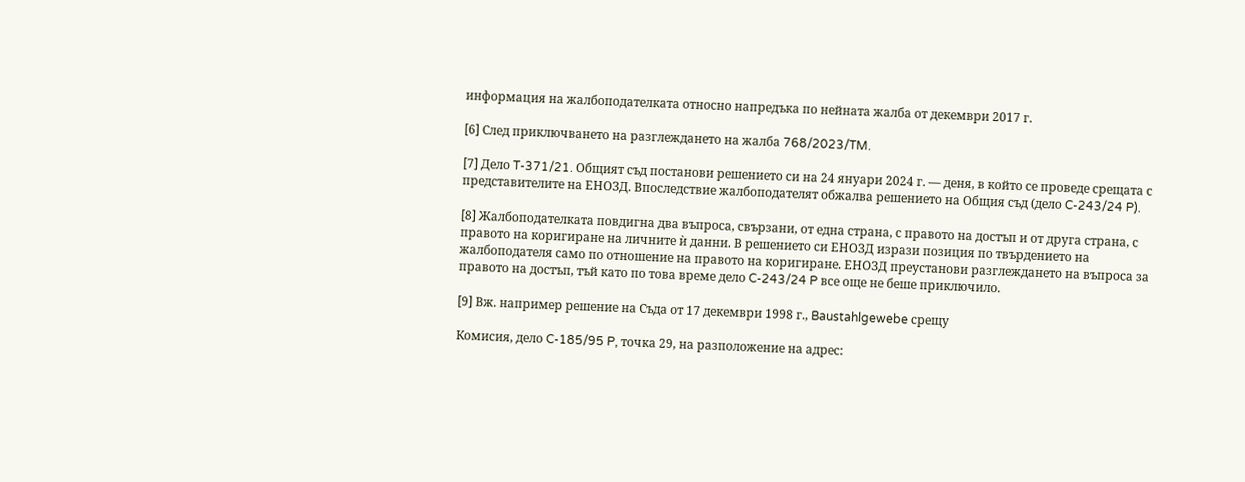информация на жалбоподателката относно напредъка по нейната жалба от декември 2017 г.

[6] След приключването на разглеждането на жалба 768/2023/TM.

[7] Дело T-371/21. Общият съд постанови решението си на 24 януари 2024 г. — деня, в който се проведе срещата с представителите на ЕНОЗД. Впоследствие жалбоподателят обжалва решението на Общия съд (дело C-243/24 P).

[8] Жалбоподателката повдигна два въпроса, свързани, от една страна, с правото на достъп и от друга страна, с правото на коригиране на личните ѝ данни. В решението си ЕНОЗД изрази позиция по твърдението на жалбоподателя само по отношение на правото на коригиране. ЕНОЗД преустанови разглеждането на въпроса за правото на достъп, тъй като по това време дело C-243/24 P все още не беше приключило.

[9] Вж. например решение на Съда от 17 декември 1998 г., Baustahlgewebe срещу

Комисия, дело C-185/95 P, точка 29, на разположение на адрес: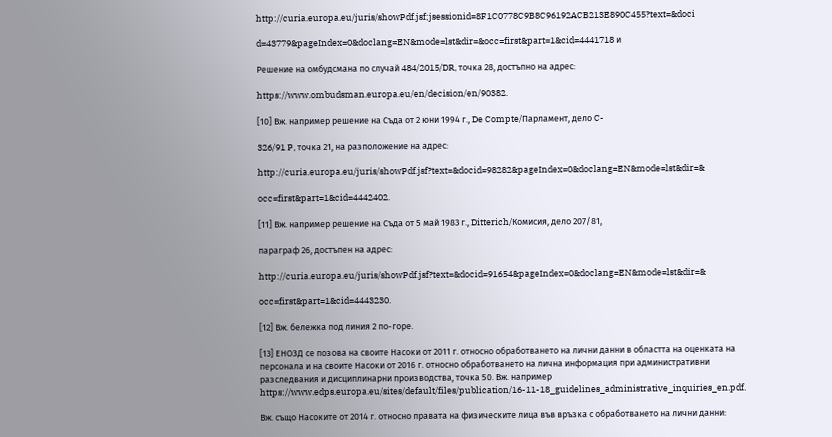http://curia.europa.eu/juris/showPdf.jsf;jsessionid=8F1C0778C9B8C96192ACB213E890C455?text=&doci

d=43779&pageIndex=0&doclang=EN&mode=lst&dir=&occ=first&part=1&cid=4441718 и

Решение на омбудсмана по случай 484/2015/DR, точка 28, достъпно на адрес:

https://www.ombudsman.europa.eu/en/decision/en/90382.

[10] Вж. например решение на Съда от 2 юни 1994 г., De Compte/Парламент, дело C-

326/91 P, точка 21, на разположение на адрес:

http://curia.europa.eu/juris/showPdf.jsf?text=&docid=98282&pageIndex=0&doclang=EN&mode=lst&dir=&

occ=first&part=1&cid=4442402.

[11] Вж. например решение на Съда от 5 май 1983 г., Ditterich/Комисия, дело 207/81,

параграф 26, достъпен на адрес:

http://curia.europa.eu/juris/showPdf.jsf?text=&docid=91654&pageIndex=0&doclang=EN&mode=lst&dir=&

occ=first&part=1&cid=4443230.

[12] Вж. бележка под линия 2 по-горе.

[13] ЕНОЗД се позова на своите Насоки от 2011 г. относно обработването на лични данни в областта на оценката на персонала и на своите Насоки от 2016 г. относно обработването на лична информация при административни разследвания и дисциплинарни производства, точка 50. Вж. например https://www.edps.europa.eu/sites/default/files/publication/16-11-18_guidelines_administrative_inquiries_en.pdf.

Вж. също Насоките от 2014 г. относно правата на физическите лица във връзка с обработването на лични данни: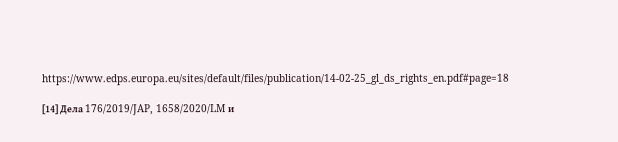https://www.edps.europa.eu/sites/default/files/publication/14-02-25_gl_ds_rights_en.pdf#page=18

[14] Дела 176/2019/JAP, 1658/2020/LM и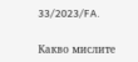33/2023/FA.

Какво мислите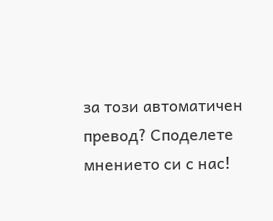за този автоматичен превод? Споделете мнението си с нас!